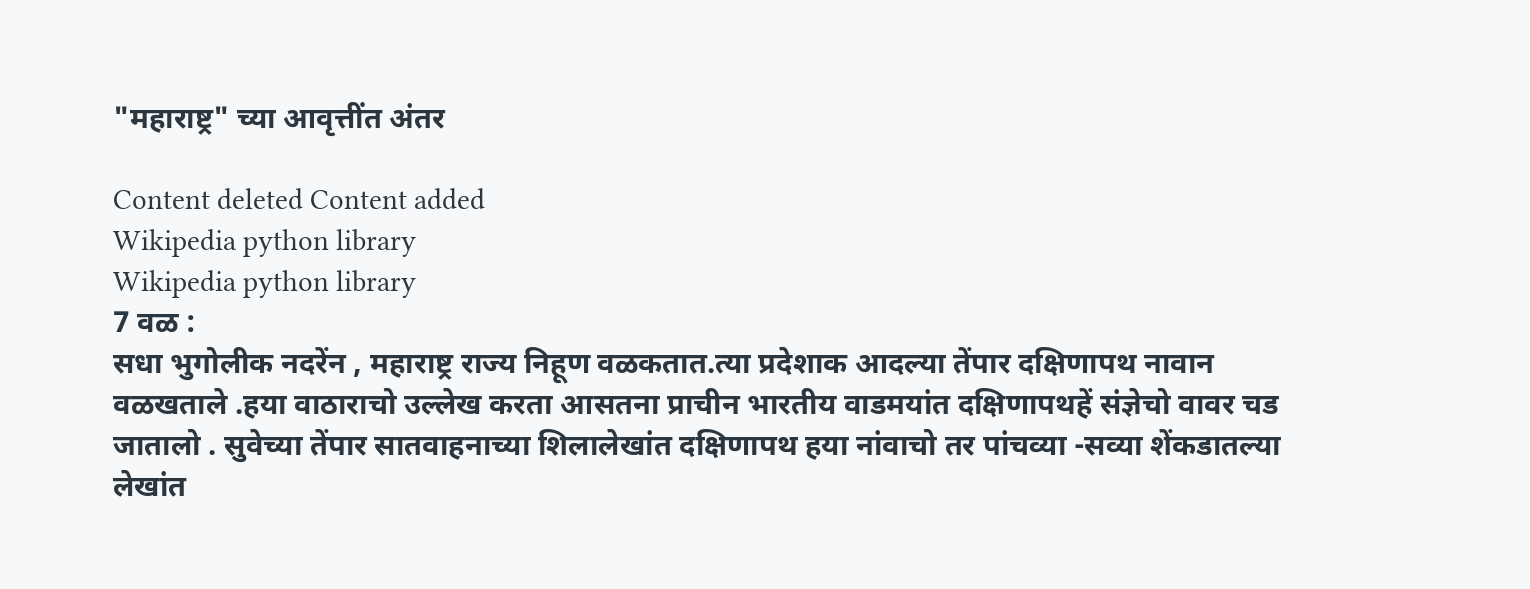"महाराष्ट्र" च्या आवृत्तींत अंतर

Content deleted Content added
Wikipedia python library
Wikipedia python library
7 वळ :
सधा भुगोलीक नदरेंन , महाराष्ट्र राज्य निहूण वळकतात.त्या प्रदेशाक आदल्या तेंपार दक्षिणापथ नावान वळखताले .हया वाठाराचो उल्लेख करता आसतना प्राचीन भारतीय वाडमयांत दक्षिणापथहें संज्ञेचो वावर चड जातालो . सुवेच्या तेंपार सातवाहनाच्या शिलालेखांत दक्षिणापथ हया नांवाचो तर पांचव्या -सव्या शेंकडातल्या लेखांत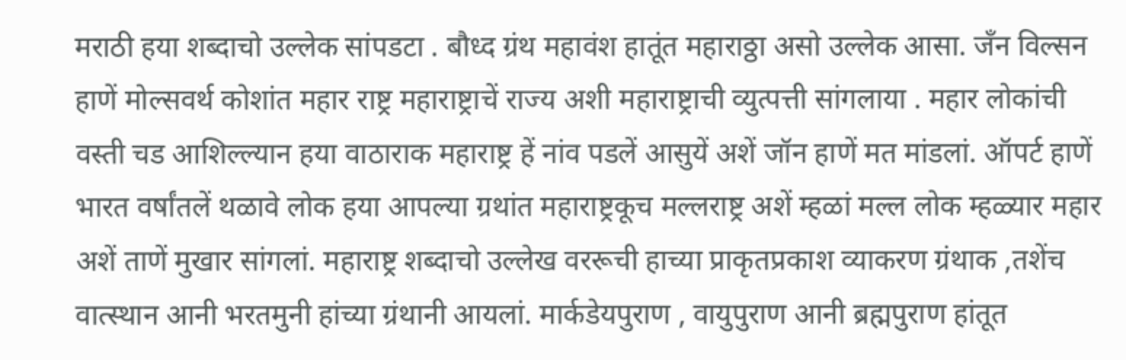मराठी हया शब्दाचो उल्लेक सांपडटा . बौध्द ग्रंथ महावंश हातूंत महाराठ्ठा असो उल्लेक आसा. जँन विल्सन हाणें मोल्सवर्थ कोशांत महार राष्ट्र महाराष्ट्राचें राज्य अशी महाराष्ट्राची व्युत्पत्ती सांगलाया . महार लोकांची वस्ती चड आशिल्ल्यान हया वाठाराक महाराष्ट्र हें नांव पडलें आसुयें अशें जॉन हाणें मत मांडलां. ऑपर्ट हाणें भारत वर्षांतलें थळावे लोक हया आपल्या ग्रथांत महाराष्ट्रकूच मल्लराष्ट्र अशें म्हळां मल्ल लोक म्हळ्यार महार अशें ताणें मुखार सांगलां. महाराष्ट्र शब्दाचो उल्लेख वररूची हाच्या प्राकृतप्रकाश व्याकरण ग्रंथाक ,तशेंच वात्स्थान आनी भरतमुनी हांच्या ग्रंथानी आयलां. मार्कडेयपुराण , वायुपुराण आनी ब्रह्मपुराण हांतूत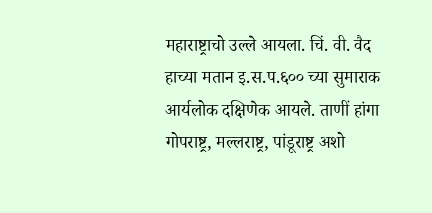महाराष्ट्राचो उल्ले आयला. चिं. वी. वैद हाच्या मतान इ.स.प.६०० च्या सुमाराक आर्यलोक दक्षिणेक आयले. ताणीं हांगा गोपराष्ट्र, मल्लराष्ट्र, पांडूराष्ट्र अशो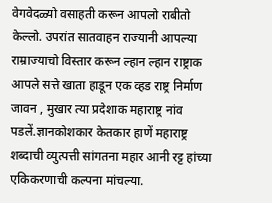वेगवेदळ्यो वसाहती करून आपलो राबीतो केल्लो. उपरांत सातवाहन राज्यानी आपल्या राम्राज्याचो विस्तार करून ल्हान ल्हान राष्ट्राक आपले सत्ते खाता हाडून एक व्हड राष्ट्र निर्माण जावन , मुखार त्या प्रदेशाक महाराष्ट्र नांव पडलें.ज्ञानकोशकार केतकार हाणें महाराष्ट्र शब्दाची व्युत्पत्ती सांगतना महार आनी रट्ट हांच्या एकिकरणाची कल्पना मांचल्या.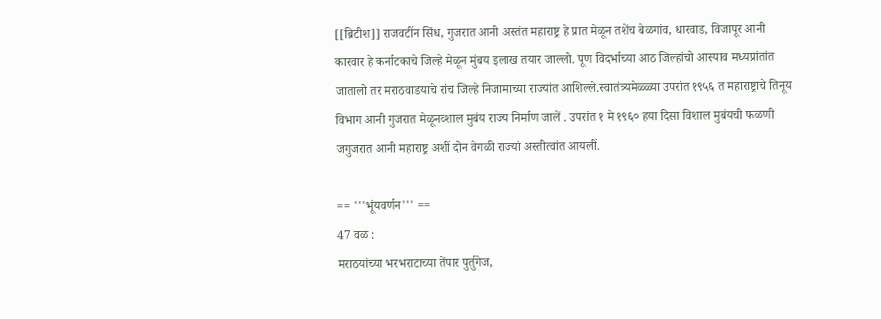[[ब्रिटीश]] राजवटींन सिंध, गुजरात आनी अस्तंत महाराष्ट्र हे प्रात मेळून तशेंच बेळगांव, धारवाड, विजापूर आनी कारवार हे कर्नाटकाचे जिल्हे मेळून मुंबय इलाख तयार जाल्लो. पूण विदर्भाच्या आठ जिल्हांचो आस्पाव मध्यप्रांतांत जातालो तर मराठवाडयाचे रांच जिल्हे निजामाच्या राज्यांत आशिल्ले.स्वातंत्र्यमेळ्ळ्या उपरांत १९५६ त महाराष्ट्राचे तिनूय विभाग आनी गुजरात मेळूनव्शाल मुबंय राज्य निर्माण जालें . उपरांत १ मे १९६० हया दिसा विशाल मुबंयची फळणी जगुजरात आनी महाराष्ट्र अशीं दोन वेगळी राज्यां अस्तीत्वांत आयलीं.

== '''भूंयवर्णन''' ==
47 वळ :
मराठयांच्या भरभराटाच्या तेंपार पुर्तुगेज,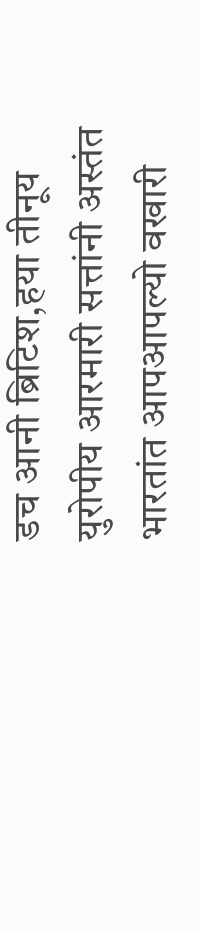डच आनी ब्रिटिश,हया तीनूय युरोपीय आरमारी सत्तांनी अस्तंत भारतांत आपआपल्यो वखारी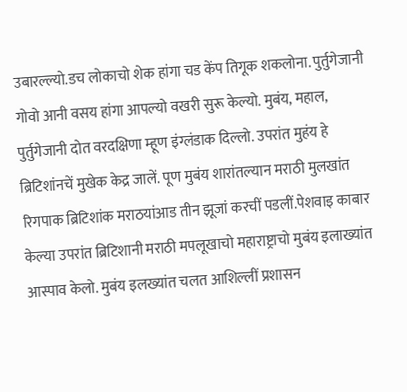उबारल्ल्यो.डच लोकाचो शेक हांगा चड केंप तिगूक शकलोना. पुर्तुगेजानी गोवो आनी वसय हांगा आपल्यो वखरी सुरू केल्यो. मुबंय, महाल, पुर्तुगेजानी दोत वरदक्षिणा म्हूण इंग्लंडाक दिल्लो. उपरांत मुहंय हे ब्रिटिशांनचें मुखेक केद्र जालें. पूण मुबंय शारांतल्यान मराठी मुलखांत रिगपाक ब्रिटिशांक मराठयांआड तीन झूजां करचीं पडलीं.पेशवाइ काबार केल्या उपरांत ब्रिटिशानी मराठी मपलूखाचो महाराष्ट्राचो मुबंय इलाख्यांत आस्पाव केलो. मुबंय इलख्यांत चलत आशिल्लीं प्रशासन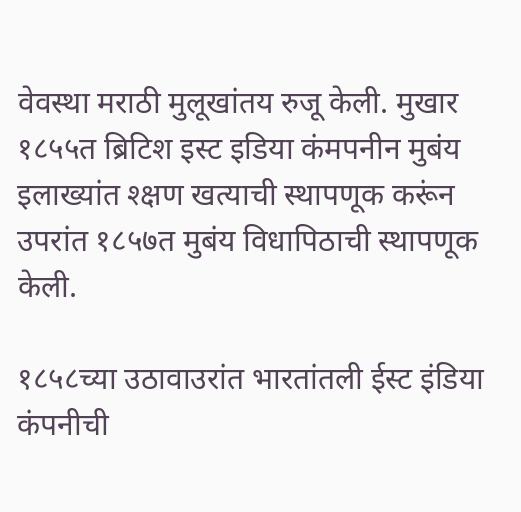वेवस्था मराठी मुलूखांतय रुजू केली. मुखार १८५५त ब्रिटिश इस्ट इडिया कंमपनीन मुबंय इलाख्यांत श्क्षण खत्याची स्थापणूक करूंन उपरांत १८५७त मुबंय विधापिठाची स्थापणूक केली.

१८५८च्या उठावाउरांत भारतांतली ईस्ट इंडिया कंपनीची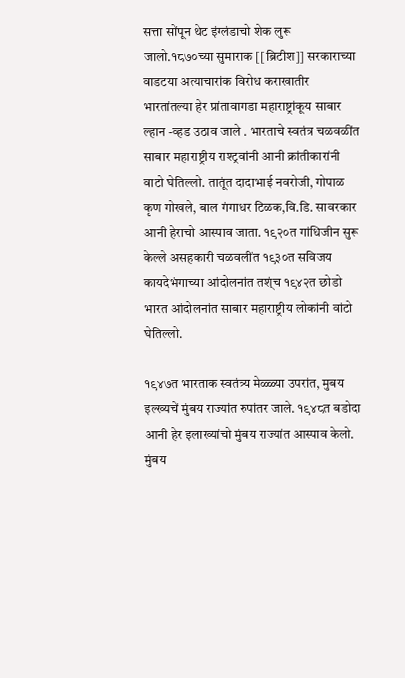सत्ता सोंपून थेट इंग्लंडाचो शेक लुरू जालो.१८७०च्या सुमाराक [[ब्रिटीश]] सरकाराच्या वाडटया अत्याचारांक विरोध कराखातीर भारतांतल्या हेर प्रांतावागडा महाराष्ट्रांकूय साबार ल्हान -व्हड उठाव जाले . भारताचे स्वतंत्र चळवळींत साबार महाराष्ट्रीय राश्ट्रवांनी आनी क्रांतीकारांनी वाटो घेतिल्लो. तातूंत दादाभाई नवरोजी, गोपाळ कृण गोखले, बाल गंगाधर टिळक,वि.डि. सावरकार आनी हेराचो आस्पाव जाता. १९२०त गांधिजीन सुरू केल्ले असहकारी चळवलींत १९३०त सविजय कायदेभंगाच्या आंदोलनांत तश्ंच १९४२त छोडो भारत आंदोलनांत साबार महाराष्ट्रीय लोकांनी वांटो घेतिल्लो.

१९४७त भारताक स्वतंत्र्य मेळ्ळ्या उपरांत, मुबय इल्ख्यचें मुंबय राज्यांत रुपांतर जाले. १९४८त बडोदा आनी हेर इलाख्यांचो मुंबय राज्यांत आस्पाव केलो. मुंबय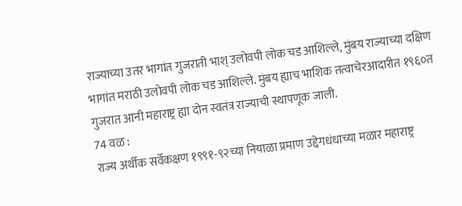राज्याच्या उतर भागांत गुजराती भाश् उलोवपी लोक चड आशिल्ले, मुंबय राज्याच्या दक्षिण भागांत मराठी उलोवपी लोक चड आशिल्ले. मुंबय ह्याच भाशिक तत्वाचेरआदारीत १९६०त गुजरात आनी महाराष्ट्र ह्या दोन स्वतंत्र राज्याची स्थापणूक जाली.
74 वळ :
राज्य अर्थीक सर्वेकक्षण १९९१-९२च्या नियाळा प्रमाण उद्देगधंधाच्या मळार महाराष्ट्र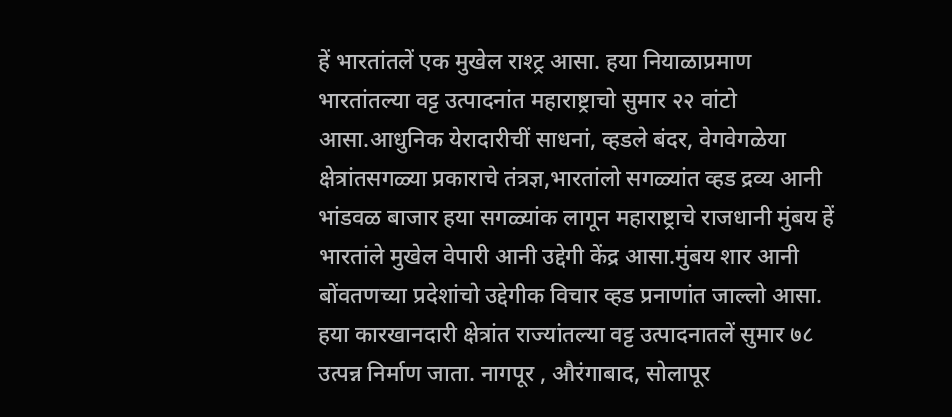हें भारतांतलें एक मुखेल राश्ट्र आसा. हया नियाळाप्रमाण भारतांतल्या वट्ट उत्पादनांत महाराष्ट्राचो सुमार २२ वांटो आसा.आधुनिक येरादारीचीं साधनां, व्हडले बंदर, वेगवेगळेया क्षेत्रांतसगळ्या प्रकाराचे तंत्रज्ञ,भारतांलो सगळ्यांत व्हड द्रव्य आनी भांडवळ बाजार हया सगळ्यांक लागून महाराष्ट्राचे राजधानी मुंबय हें भारतांले मुखेल वेपारी आनी उद्देगी केंद्र आसा.मुंबय शार आनी बोंवतणच्या प्रदेशांचो उद्देगीक विचार व्हड प्रनाणांत जाल्लो आसा. हया कारखानदारी क्षेत्रांत राज्यांतल्या वट्ट उत्पादनातलें सुमार ७८ उत्पन्न निर्माण जाता. नागपूर , औरंगाबाद, सोलापूर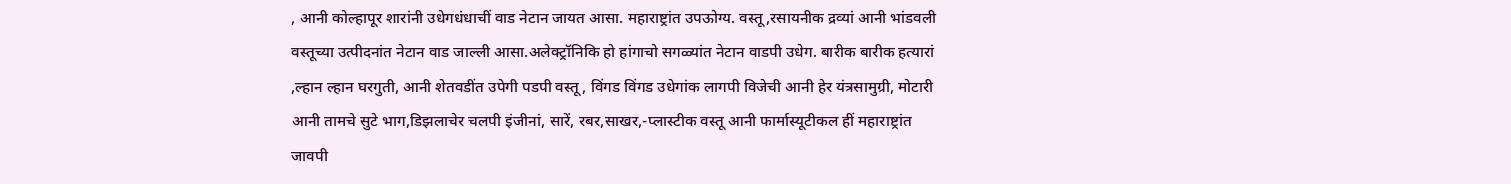, आनी कोल्हापूर शारांनी उधेगधंधाचीं वाड नेटान जायत आसा. महाराष्ट्रांत उपऊोग्य. वस्तू,रसायनीक द्रव्यां आनी भांडवली वस्तूच्या उत्पीदनांत नेटान वाड जाल्ली आसा.अलेक्ट्रॉनिकि हो हांगाचो सगळ्यांत नेटान वाडपी उधेग. बारीक बारीक हत्यारां ,ल्हान ल्हान घरगुती, आनी शेतवडींत उपेगी पडपी वस्तू, विंगड विंगड उधेगांक लागपी विजेची आनी हेर यंत्रसामुग्री, मोटारी आनी तामचे सुटे भाग,डिझलाचेर चलपी इंजीनां, सारें, रबर,साखर,-प्लास्टीक वस्तू आनी फार्मास्यूटीकल हीं महाराष्ट्रांत जावपी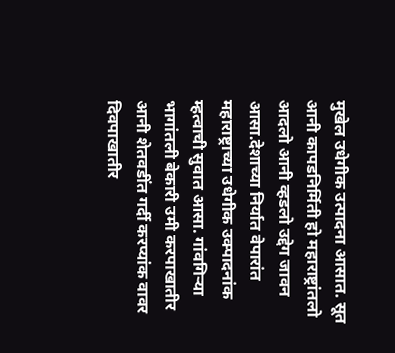मुखेल उधेगीक उत्पादना आसात. सूत आनी कापडनिर्मिती हो महाराष्ट्रांतलो आदलो आनी व्हडलो उद्देग जावन आसा.देशाच्या निर्यात वेपारांत महाराष्ट्राच्या उधेगीक उक्पादनांक म्हत्वाची सुवात आसा. गांवगिऱ्या भागांतली बेकारी उमी करपाखातीर आनी शेतवडींत गर्दी करप्यांक वावर दिवपाखातीर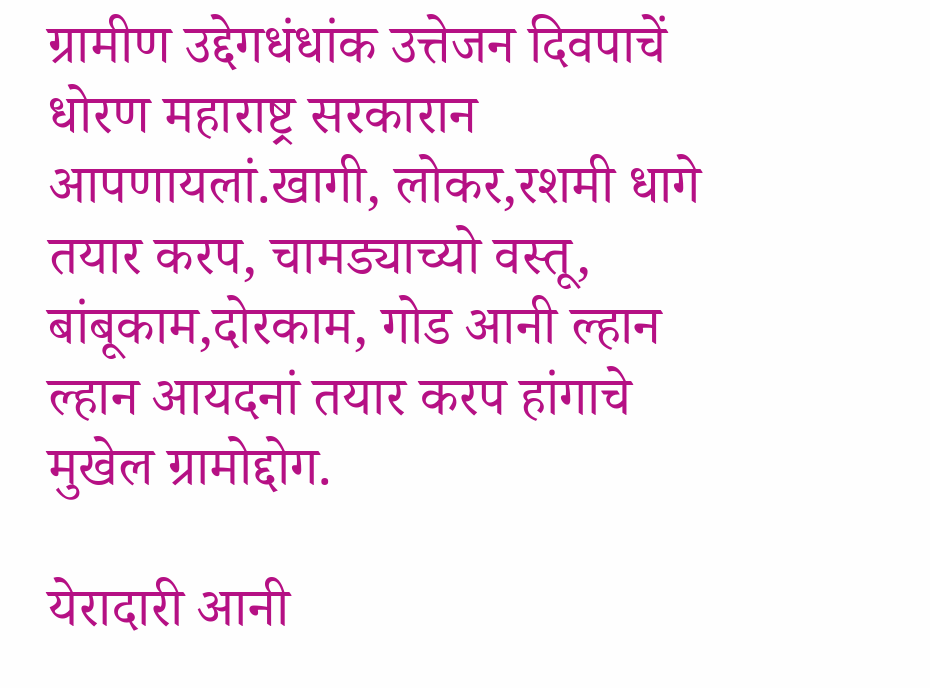ग्रामीण उद्देगधंधांक उत्तेजन दिवपाचें धोरण महाराष्ट्र सरकारान आपणायलां.खागी, लोकर,रशमी धागे तयार करप, चामड्याच्यो वस्तू, बांबूकाम,दोरकाम, गोड आनी ल्हान ल्हान आयदनां तयार करप हांगाचे मुखेल ग्रामोद्दोग.

येरादारी आनी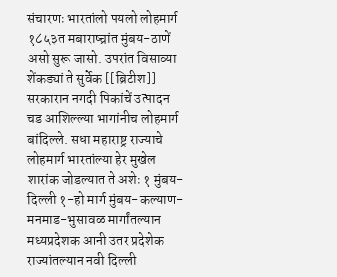संचारण‌ः भारतांलो पयलो लोहमार्ग १८५३त मबाराष्च्रांत मुंबय-ठाणें असो सुरू जासो. उपरांत विसाव्या शेंकड्यां ते सुर्वेक [[ब्रिटीश]] सरकारान नगदी पिकांचें उत्पादन चड आशिल्ल्या भागांनीच लोहमार्ग बांदिल्ले. सधा महाराष्ट्र राज्याचे लोहमार्ग भारतांल्या हेर मुखेल शारांक जोडल्यात ते अशेः १ मुंबय-दिल्ली १-हो मार्ग मुंबय-कल्याण-मनमाड-भुसावळ मार्गांतल्यान मध्यप्रदेशक आनी उतर प्रदेशेक राज्यांतल्यान नवी दिल्ली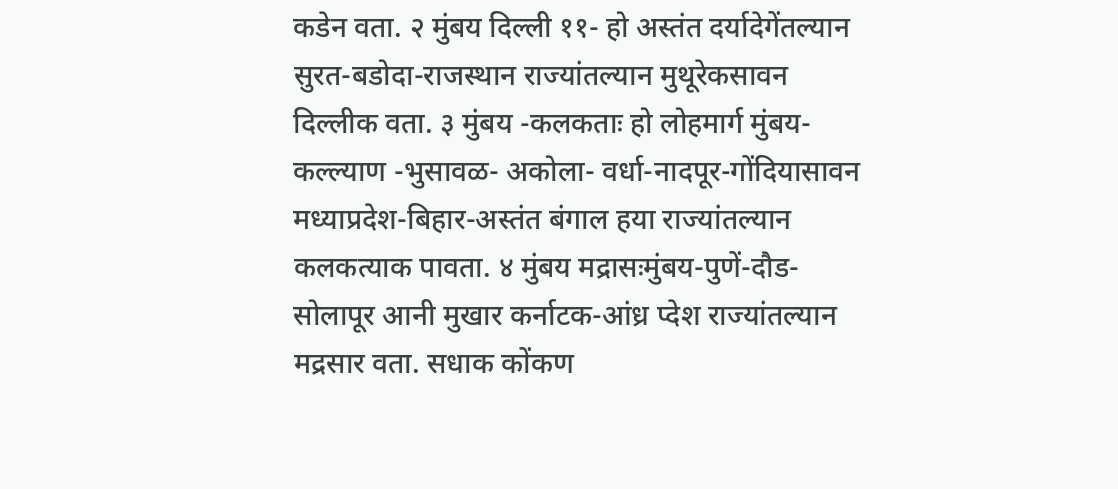कडेन वता. २ मुंबय दिल्ली ११- हो अस्तंत दर्यादेगेंतल्यान सुरत-बडोदा-राजस्थान राज्यांतल्यान मुथूरेकसावन दिल्लीक वता. ३ मुंबय -कलकताः हो लोहमार्ग मुंबय-कल्ल्याण -भुसावळ- अकोला- वर्धा-नादपूर-गोंदियासावन मध्याप्रदेश-बिहार-अस्तंत बंगाल हया राज्यांतल्यान कलकत्याक पावता. ४ मुंबय मद्रासःमुंबय-पुणें-दौड-सोलापूर आनी मुखार कर्नाटक-आंध्र प्देश राज्यांतल्यान मद्रसार वता. सधाक कोंकण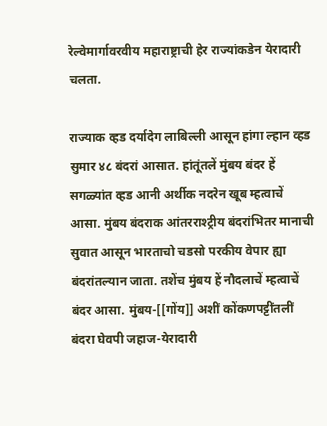रेल्वेमार्गावरवीय महाराष्ट्राची हेर राज्यांकडेन येरादारी चलता.

राज्याक व्हड दर्यादेग लाबिल्ली आसून हांगा ल्हान व्हड सुमार ४८ बंदरां आसात. हांतूंतलें मुंबय बंदर हें सगळ्यांत व्हड आनी अर्थीक नदरेन खूब म्हत्वाचें आसा. मुंबय बंदराक आंतरराश्ट्रीय बंदरांभितर मानाची सुवात आसून भारताचो चडसो परकीय वेपार ह्या बंदरांतल्यान जाता. तशेंच मुंबय हें नौदलाचें म्हत्वाचें बंदर आसा. मुंबय-[[गोंय]] अशीं कोंकणपट्टींतलीं बंदरा घेवपी जहाज-येरादारी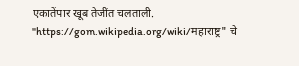एकातेंपार खूब तेजींत चलताली.
"https://gom.wikipedia.org/wiki/महाराष्ट्र" चे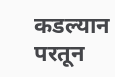कडल्यान परतून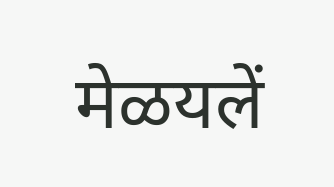मेळयलें